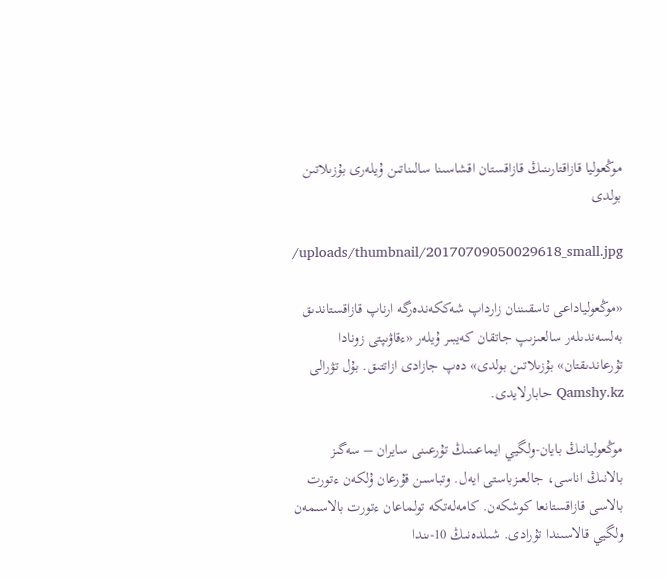موڭعوليا قازاقتارىنىڭ قازاقستان اقشاسىنا سالىناتىن ۇيلەرى بۇزىلاتىن بولدى

/uploads/thumbnail/20170709050029618_small.jpg

«موڭعولياداعى تاسقىننان زارداپ شەككەندەرگە ارناپ قازاقستاندىق بەلسەندىلەر سالعىزىپ جاتقان كەيبىر ۇيلەر «ءقاۋىپتى زونادا تۇرعاندىقتان» بۇزىلاتىن بولدى» دەپ جازادى ازاتتىق. بۇل تۋرالى Qamshy.kz حابارلايدى.

موڭعوليانىڭ بايان-ولگيي ايماعىنىڭ تۇرعىنى سايران – سەگىز بالانىڭ اناسى، جالعىزباستى ايەل. وتباسىن قۇرعان ۇلكەن ءتورت بالاسى قازاقستانعا كوشكەن. كامەلەتكە تولماعان ءتورت بالاسىمەن ولگيي قالاسىندا تۇرادى. شىلدەنىڭ 10-ىندا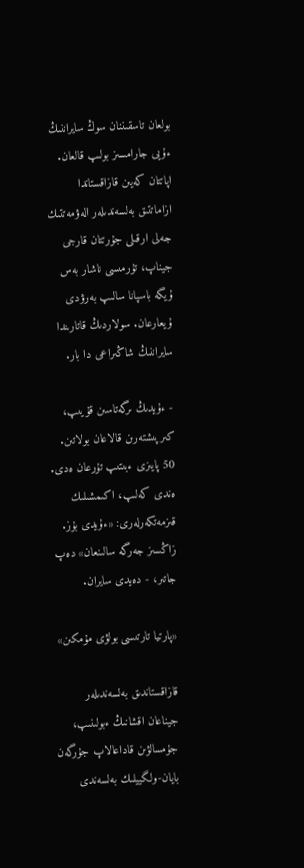بولعان تاسقىننان سوڭ سايراننىڭ ءۇيى جارامسىز بولىپ قالعان. اپاتتان كەيىن قازاقستاندا ازاماتتىق بەلسەندىلەر الەۋمەتتىك جەلى ارقىلى جۇرتتان قارجى جيناپ، تۇرمىسى ناشار بەس ۇيگە باسپانا سالىپ بەرۋدى ۇيعارعان. سولاردىڭ قاتارىندا سايراننىڭ شاڭىراعى دا بار.

- ءۇيدىڭ ىرگەتاسىن قۇيىپ، كىرپىشتەرىن قالاعان بولاتىن. 50 پايىزى ءبىتىپ تۇرعان ەدى. ەندى كەلىپ، اكىمشىلىك قىزمەتكەرلەرى: «ءۇيدى بۇز. زاڭسىز جەرگە سالىنعان» دەپ جاتىر، - دەيدى سايران.

«پارتيا تارتىسى بولۋى مۇمكىن»

قازاقستاندىق بەلسەندىلەر جيناعان اقشانىڭ ءبولىنىپ، جۇمسالۋىن قاداعالاپ جۇرگەن بايان-ولگييلىك بەلسەندى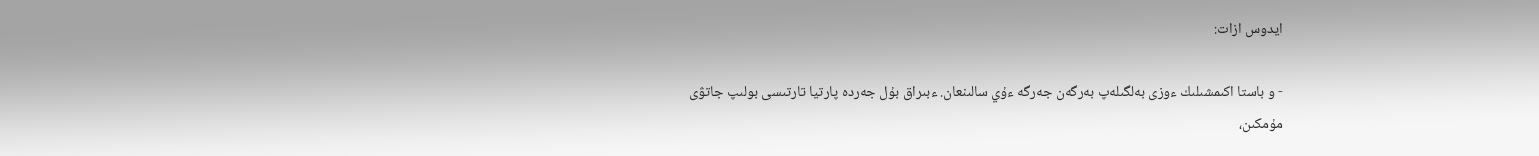ايدوس ازات:

- و باستا اكىمشىلىك ءوزى بەلگىلەپ بەرگەن جەرگە ءۇي سالىنعان. ءبىراق بۇل جەردە پارتيا تارتىسى بولىپ جاتۋى مۇمكىن،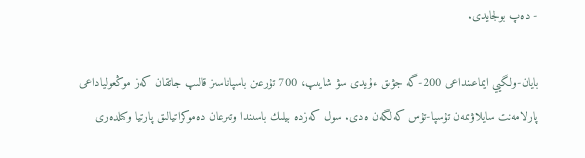- دەپ بولجايدى.

بايان-ولگيي ايماعىنداعى 200-گە جۋىق ءۇيدى سۋ شايىپ، 700 تۇرعىن باسپاناسىز قالىپ جاتقان كەز موڭعولياداعى پارلامەنت سايلاۋىمەن تۇسپا-تۇس كەلگەن ەدى. سول كەزدە بيلىك باسىندا وتىرعان دەموكراتيالىق پارتيا وكىلدەرى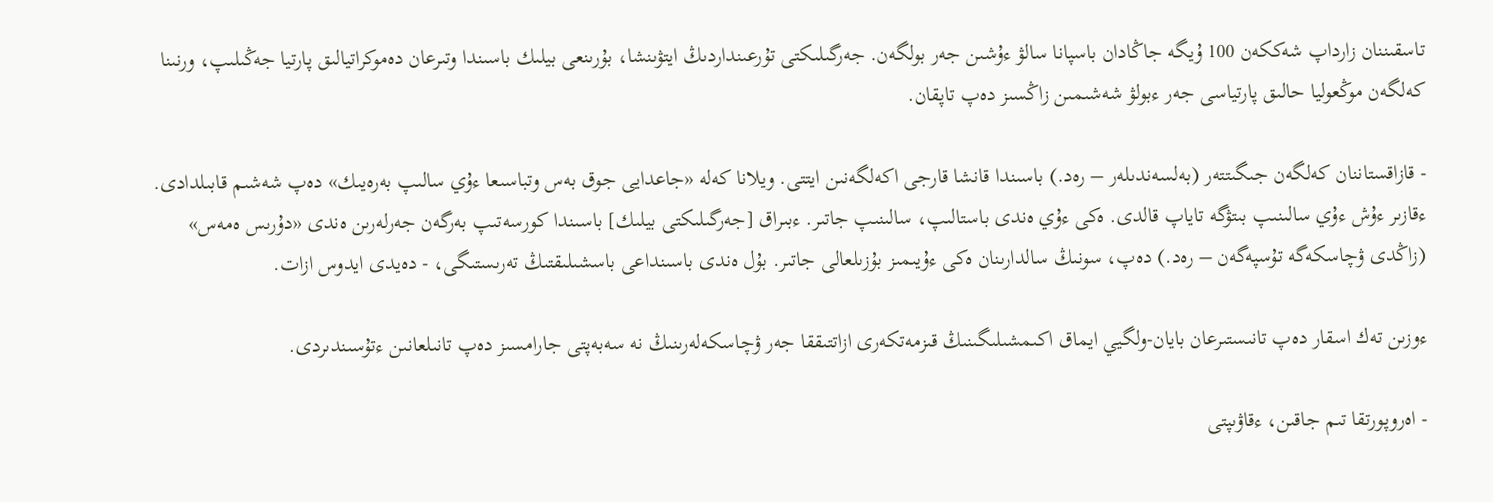تاسقىننان زارداپ شەككەن 100 ۇيگە جاڭادان باسپانا سالۋ ءۇشىن جەر بولگەن. جەرگىلىكتى تۇرعىنداردىڭ ايتۋىنشا، بۇرىنعى بيلىك باسىندا وتىرعان دەموكراتيالىق پارتيا جەڭىلىپ، ورنىنا كەلگەن موڭعوليا حالىق پارتياسى جەر ءبولۋ شەشىمىن زاڭسىز دەپ تاپقان.

- قازاقستاننان كەلگەن جىگىتتەر (بەلسەندىلەر – رەد.) باسىندا قانشا قارجى اكەلگەنىن ايتتى. ويلانا كەلە «جاعدايى جوق بەس وتباسىعا ءۇي سالىپ بەرەيىك» دەپ شەشىم قابىلدادى. ءقازىر ءۇش ءۇي سالىنىپ بىتۋگە تاياپ قالدى. ەكى ءۇي ەندى باستالىپ، سالىنىپ جاتىر. ءبىراق [جەرگىلىكتى بيلىك] باسىندا كورسەتىپ بەرگەن جەرلەرىن ەندى «دۇرىس ەمەس» (زاڭدى ۋچاسكەگە تۇسپەگەن – رەد.) دەپ، سونىڭ سالدارىنان ەكى ءۇيىمىز بۇزىلعالى جاتىر. بۇل ەندى باسىنداعى باسشىلىقتىڭ تەرىستىگى، - دەيدى ايدوس ازات.

ءوزىن تەك اسقار دەپ تانىستىرعان بايان-ولگيي ايماق اكىمشىلىگىنىڭ قىزمەتكەرى ازاتتىققا جەر ۋچاسكەلەرىنىڭ نە سەبەپتى جارامسىز دەپ تانىلعانىن ءتۇسىندىردى.

- اەروپورتقا تىم جاقىن، ءقاۋىپتى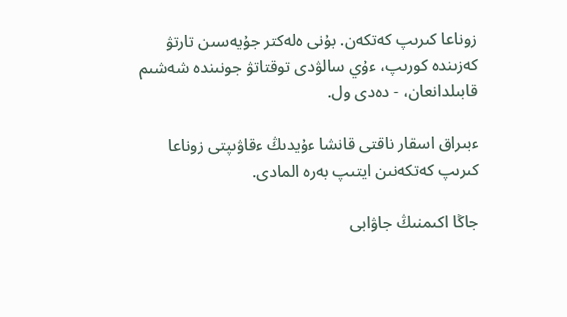زوناعا كىرىپ كەتكەن. بۇنى ەلەكتر جۇيەسىن تارتۋ كەزىندە كورىپ، ءۇي سالۋدى توقتاتۋ جونىندە شەشىم قابىلدانعان، - دەدى ول.

ءبىراق اسقار ناقتى قانشا ءۇيدىڭ ءقاۋىپتى زوناعا كىرىپ كەتكەنىن ايتىپ بەرە المادى.

جاڭا اكىمنىڭ جاۋابى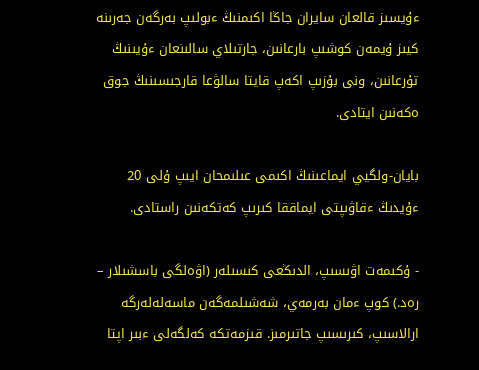ءۇيسىز قالعان سايران جاڭا اكىمنىڭ ءبولىپ بەرگەن جەرىنە كيىز ۇيمەن كوشىپ بارعانىن، جارتىلاي سالىنعان ءۇيىنىڭ تۇرعانىن، ونى بۇزىپ اكەپ قايتا سالۋعا قارجىسىنىڭ جوق ەكەنىن ايتادى.

بايان-ولگيي ايماعىنىڭ اكىمى عىلىمحان ايىپ ۇلى 20 ءۇيدىڭ ءقاۋىپتى ايماققا كىرىپ كەتكەنىن راستادى.

- ۇكىمەت اۋىسىپ، الدىڭعى كىسىلەر (اۋەلگى باسشىلار – رەد.) كوپ ءمان بەرمەي، شەشىلمەگەن ماسەلەلەرگە ارالاسىپ، كىرىسىپ جاتىرمىز. قىزمەتكە كەلگەلى ءبىر اپتا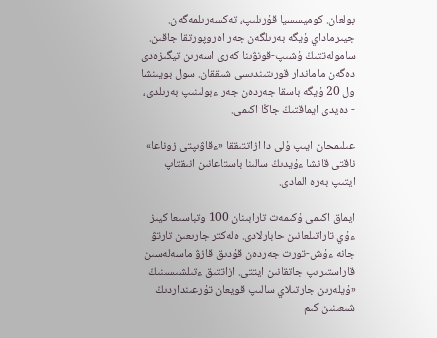بولعان. كوميسسيا قۇرىلىپ، تەكسەرىلمەگەن. جيىرماداي ۇيگە بەرىلگەن جەر اەروپورتقا جاقىن. سامولەتتىڭ ۇشىپ-قونۋىنا كەرى اسەرىن تيگىزەدى دەگەن ماماندار قورىتىندىسى شىققان. سول بويىنشا ول 20 ۇيگە باسقا جەردەن جەر ءبولىنىپ بەرىلدى، - دەيدى ايماقتىڭ جاڭا اكىمى.

عىلىمحان ايىپ ۇلى دا ازاتتىققا «ءقاۋىپتى زوناعا» ناقتى قانشا ءۇيدىڭ سالىنا باستاعانىن انىقتاپ ايتىپ بەرە المادى.

ايماق اكىمى ۇكىمەت تارابىنان 100 وتباسىعا كيىز ءۇي تاراتىلعانىن حابارلادى. ەلەكتر جارىعىن تارتۋ جانە ءۇش-تورت جەردەن قۇدىق قازۋ ماسەلەسىن قاراستىرىپ جاتقانىن ايتتى. ازاتتىق ءتىلشىسىنىڭ «ۇيلەرىن جارتىلاي سالىپ قويعان تۇرعىنداردىڭ شىعىنىن كىم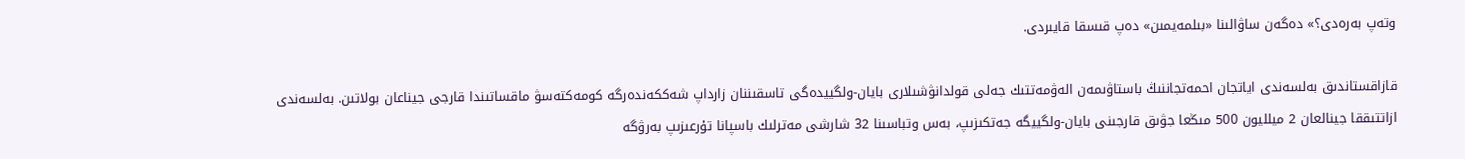وتەپ بەرەدى؟» دەگەن ساۋالىنا «بىلمەيمىن» دەپ قىسقا قايىردى.

قازاقستاندىق بەلسەندى اياتجان احمەتجاننىڭ باستاۋىمەن الەۋمەتتىك جەلى قولدانۋشىلارى بايان-ولگييدەگى تاسقىننان زارداپ شەككەندەرگە كومەكتەسۋ ماقساتىندا قارجى جيناعان بولاتىن. بەلسەندى ازاتتىققا جينالعان 2 ميلليون 500 مىڭعا جۋىق قارجىنى بايان-ولگييگە جەتكىزىپ، بەس وتباسىنا 32 شارشى مەترلىك باسپانا تۇرعىزىپ بەرۋگە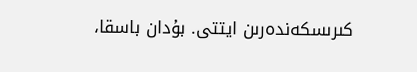كىرىسكەندەرىن ايتتى. بۇدان باسقا،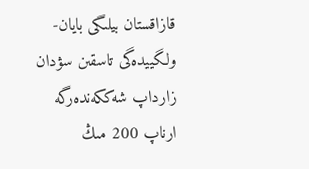قازاقستان بيلىگى بايان-ولگييدەگى تاسقىن سۋدان زارداپ شەككەندەرگە ارناپ 200 مىڭ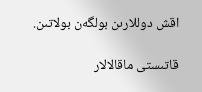اقش دوللارىن بولگەن بولاتىن.

قاتىستى ماقالالار